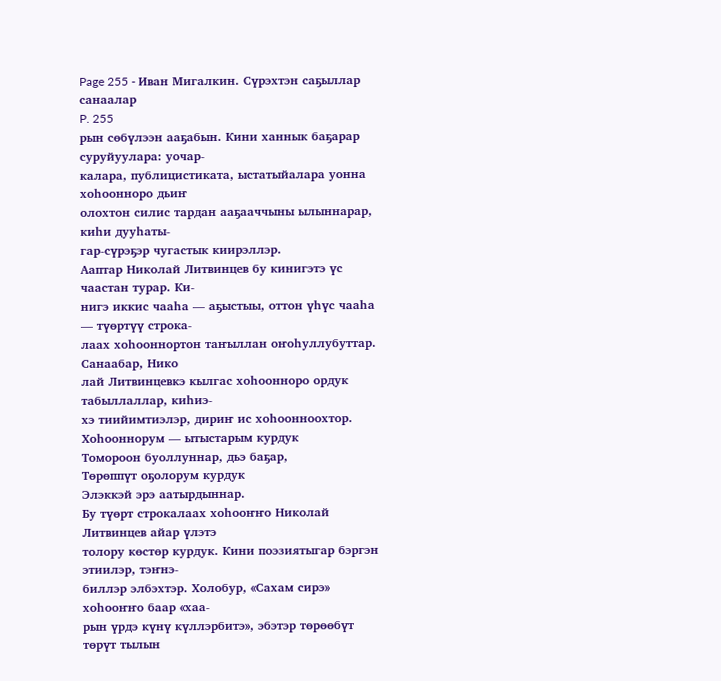Page 255 - Иван Мигалкин. Сүрэхтэн саҕыллар санаалар
P. 255
рын сөбүлээн ааҕабын. Кини ханнык баҕарар суруйуулара: уочар-
калара, публицистиката, ыстатыйалара уонна хоһоонноро дьиҥ
олохтон силис тардан ааҕааччыны ылыннарар, киһи дууһаты-
гар-сүрэҕэр чугастык киирэллэр.
Ааптар Николай Литвинцев бу кинигэтэ үс чаастан турар. Ки-
нигэ иккис чааһа — аҕыстыы, оттон үһүс чааһа — түөртүү строка-
лаах хоһооннортон таҥыллан оҥоһуллубуттар. Санаабар, Нико
лай Литвинцевкэ кылгас хоһоонноро ордук табыллаллар, киһиэ-
хэ тиийимтиэлэр, дириҥ ис хоһоонноохтор.
Хоһооннорум — ытыстарым курдук
Томороон буоллуннар, дьэ баҕар,
Төрөппүт оҕолорум курдук
Элэккэй эрэ аатырдыннар.
Бу түөрт строкалаах хоһооҥҥо Николай Литвинцев айар үлэтэ
толору көстөр курдук. Кини поэзиятыгар бэргэн этиилэр, тэҥнэ-
биллэр элбэхтэр. Холобур, «Сахам сирэ» хоһооҥҥо баар «хаа-
рын үрдэ күнү күллэрбитэ», эбэтэр төрөөбүт төрүт тылын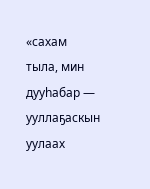«сахам
тыла, мин дууһабар — ууллаҕаскын уулаах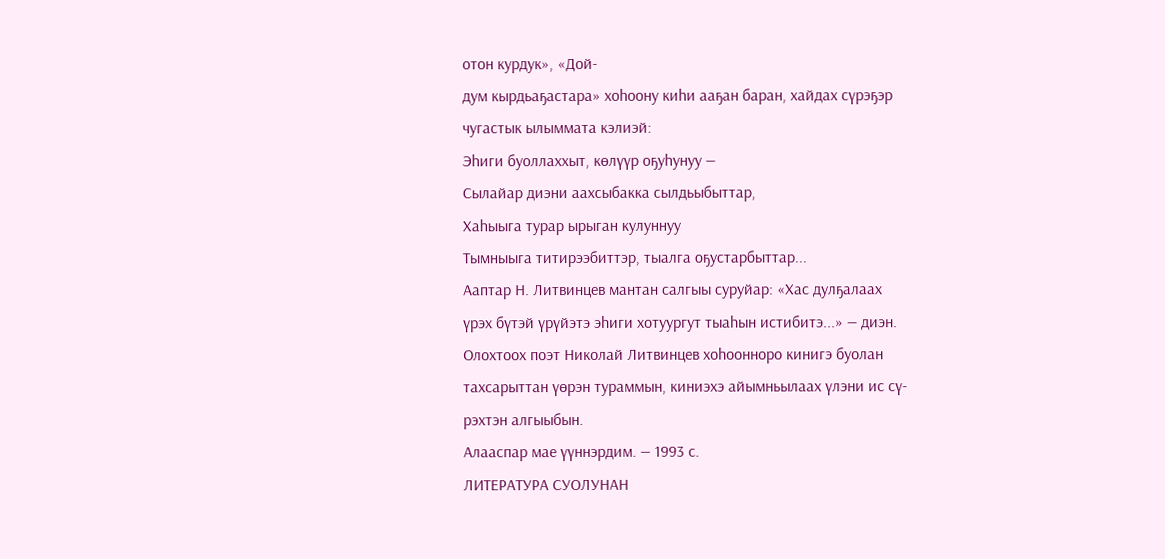отон курдук», «Дой-
дум кырдьаҕастара» хоһоону киһи ааҕан баран, хайдах сүрэҕэр
чугастык ылыммата кэлиэй:
Эһиги буоллаххыт, көлүүр оҕуһунуу —
Сылайар диэни аахсыбакка сылдьыбыттар,
Хаһыыга турар ырыган кулуннуу
Тымныыга титирээбиттэр, тыалга оҕустарбыттар...
Ааптар Н. Литвинцев мантан салгыы суруйар: «Хас дулҕалаах
үрэх бүтэй үрүйэтэ эһиги хотуургут тыаһын истибитэ...» — диэн.
Олохтоох поэт Николай Литвинцев хоһоонноро кинигэ буолан
тахсарыттан үөрэн тураммын, киниэхэ айымньылаах үлэни ис сү-
рэхтэн алгыыбын.
Алааспар мае үүннэрдим. — 1993 с.
ЛИТЕРАТУРА СУОЛУНАН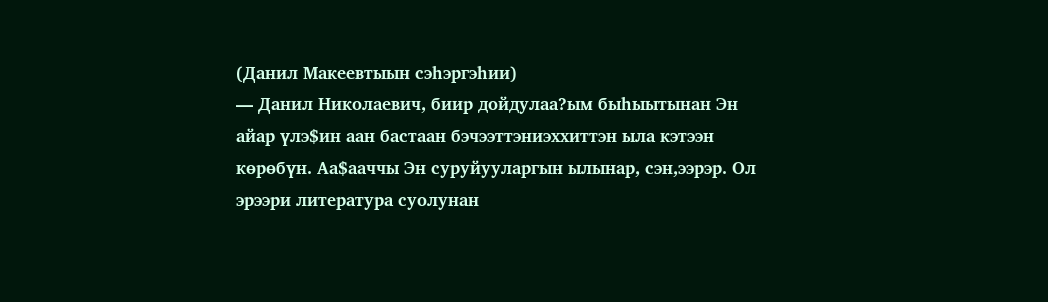(Данил Макеевтыын сэһэргэһии)
— Данил Николаевич, биир дойдулаа?ым быһыытынан Эн
айар үлэ$ин аан бастаан бэчээттэниэххиттэн ыла кэтээн
көрөбүн. Аа$ааччы Эн суруйууларгын ылынар, сэн,ээрэр. Ол
эрээри литература суолунан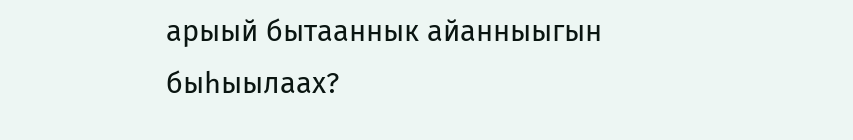арыый бытааннык айанныыгын
быһыылаах?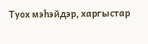Туох мэһэйдэр, харгыстар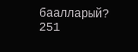баалларый?
251